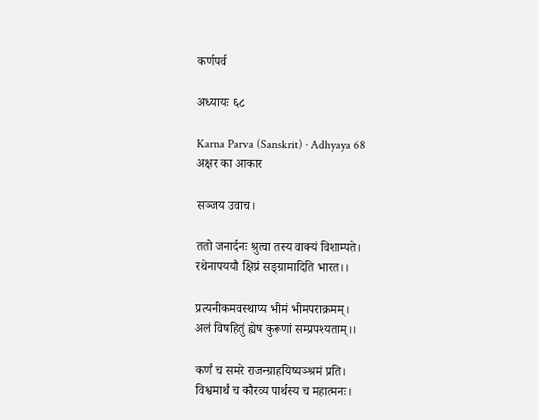कर्णपर्व

अध्यायः ६८

Karna Parva (Sanskrit) · Adhyaya 68
अक्षर का आकार

सञ्जय उवाच।

ततो जनार्दनः श्रुत्वा तस्य वाक्यं विशाम्पते।
रथेनापययौ क्षिप्रं सङ्ग्रामादिति भारत।।

प्रत्यनीकमवस्थाप्य भीमं भीमपराक्रमम्।
अलं विषहितुं ह्येष कुरूणां सम्प्रपश्यताम्।।

कर्णं च समरे राजन्ग्राहयिष्यञ्श्रमं प्रति।
विश्वमार्थं च कौरव्य पार्थस्य च महात्मनः।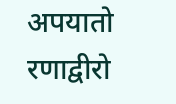अपयातो रणाद्वीरो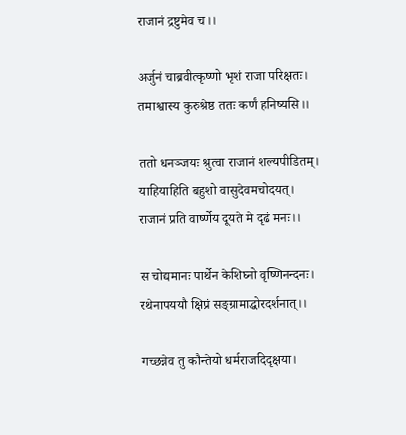राजानं द्रष्टुमेव च।।

अर्जुनं चाब्रवीत्कृष्णो भृशं राजा परिक्षतः।
तमाश्वास्य कुरुश्रेष्ठ ततः कर्णं हनिष्यसि।।

ततो धनञ्जयः श्रुत्वा राजानं शल्यपीडितम्।
याहियाहिति बहुशो वासुदेवमचोदयत्।
राजानं प्रति वार्ष्णेय दूयते मे दृढं मनः।।

स चोद्यमानः पार्थेन केशिघ्नो वृष्णिनन्दनः।
रथेनापययौ क्षिप्रं सङ्ग्रामाद्धोरदर्शनात्।।

गच्छन्नेव तु कौन्तेयो धर्मराजदिदृक्षया।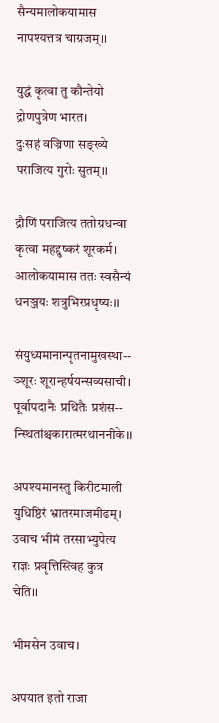सैन्यमालोकयामास नापश्यत्तत्र चाग्रजम्।।

युद्धं कृत्वा तु कौन्तेयो द्रोणपुत्रेण भारत।
दुःसहं वज्रिणा सङ्ख्ये पराजित्य गुरोः सुतम्।।

द्रौणिं पराजित्य ततोग्रधन्वा
कृत्वा महद्दुष्करं शूरकर्म।
आलोकयामास ततः स्वसैन्यं
धनञ्जयः शत्रुभिरप्रधृष्यः।।

संयुध्यमानान्पृतनामुखस्था--
ञ्शूरः शूरान्हर्षयन्सव्यसाची।
पूर्वापदानैः प्रथितैः प्रशंस--
न्स्थितांश्चकारात्मरथाननीके।।

अपश्यमानस्तु किरीटमाली
युधिष्ठिरं भ्रातरमाजमीढम्।
उवाच भीमं तरसाभ्युपेत्य
राज्ञः प्रवृत्तिस्त्विह कुत्र चेति।।

भीमसेन उवाच।

अपयात इतो राजा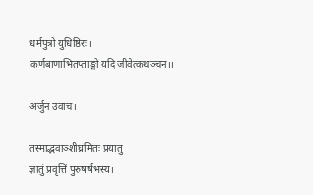धर्मपुत्रो युधिष्ठिरः।
कर्णबाणाभितप्ताङ्गो यदि जीवेत्कथञ्चन।।

अर्जुन उवाच।

तस्माद्भवाञ्शीघ्रमितः प्रयातु
ज्ञातुं प्रवृत्तिं पुरुषर्षभस्य।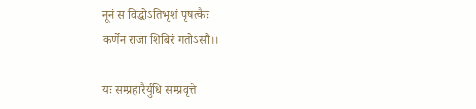नूनं स विद्धोऽतिभृशं पृषत्कैः
कर्णेन राजा शिबिरं गतोऽसौ।।

यः सम्प्रहारैर्युधि सम्प्रवृत्ते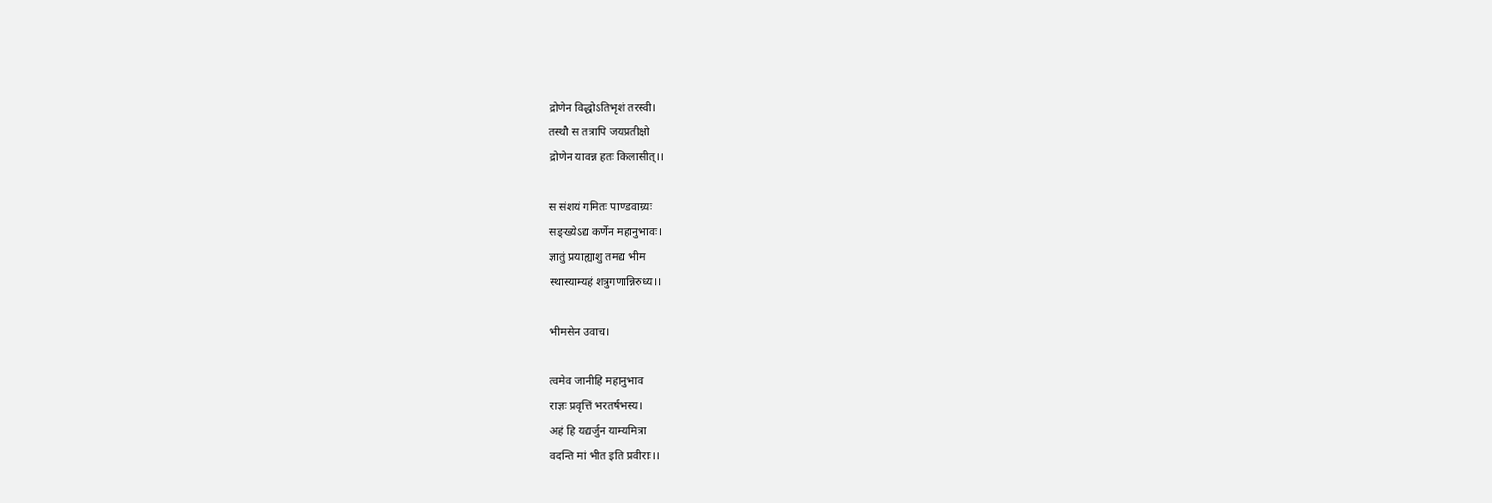द्रोणेन विद्धोऽतिभृशं तरस्वी।
तस्थौ स तत्रापि जयप्रतीक्षो
द्रोणेन यावन्न हतः किलासीत्।।

स संशयं गमितः पाण्डवाग्र्यः
सङ्ख्येऽद्य कर्णेन महानुभावः।
ज्ञातुं प्रयाह्याशु तमद्य भीम
स्थास्याम्यहं शत्रुगणान्निरुध्य।।

भीमसेन उवाच।

त्वमेव जानीहि महानुभाव
राज्ञः प्रवृत्तिं भरतर्षभस्य।
अहं हि यद्यर्जुन याम्यमित्रा
वदन्ति मां भीत इति प्रवीराः।।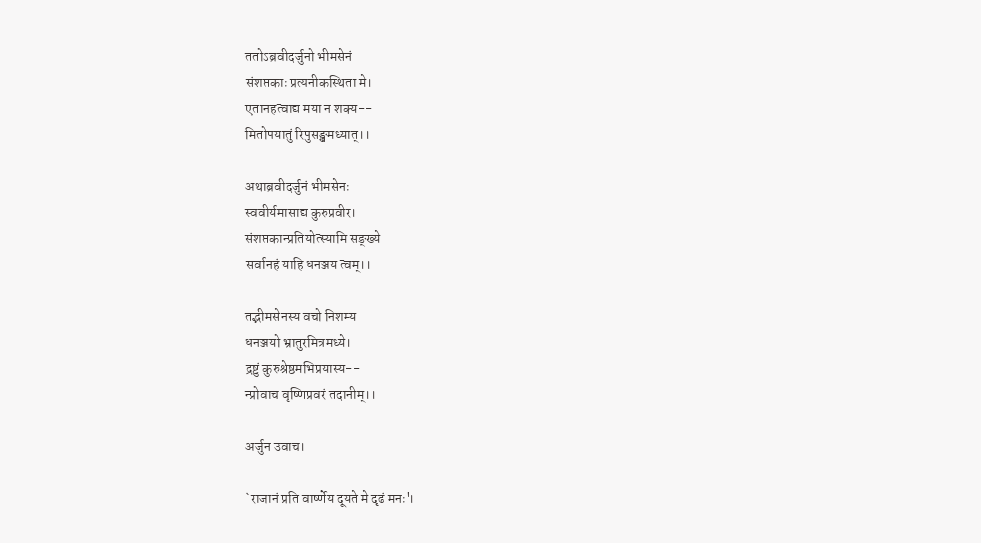ततोऽब्रवीदर्जुनो भीमसेनं
संशप्तकाः प्रत्यनीकस्थिता मे।
एतानहत्वाद्य मया न शक्य--
मितोपयातुं रिपुसङ्खमध्यात्।।

अथाब्रवीदर्जुनं भीमसेनः
स्ववीर्यमासाद्य कुरुप्रवीर।
संशप्तकान्प्रतियोत्स्यामि सङ्ख्ये
सर्वानहं याहि धनञ्जय त्वम्।।

तद्भीमसेनस्य वचो निशम्य
धनञ्जयो भ्रातुरमित्रमध्ये।
द्रष्टुं कुरुश्रेष्ठमभिप्रयास्य--
न्प्रोवाच वृष्णिप्रवरं तदानीम्।।

अर्जुन उवाच।

`राजानं प्रति वार्ष्णेय दूयते मे दृढं मनः'।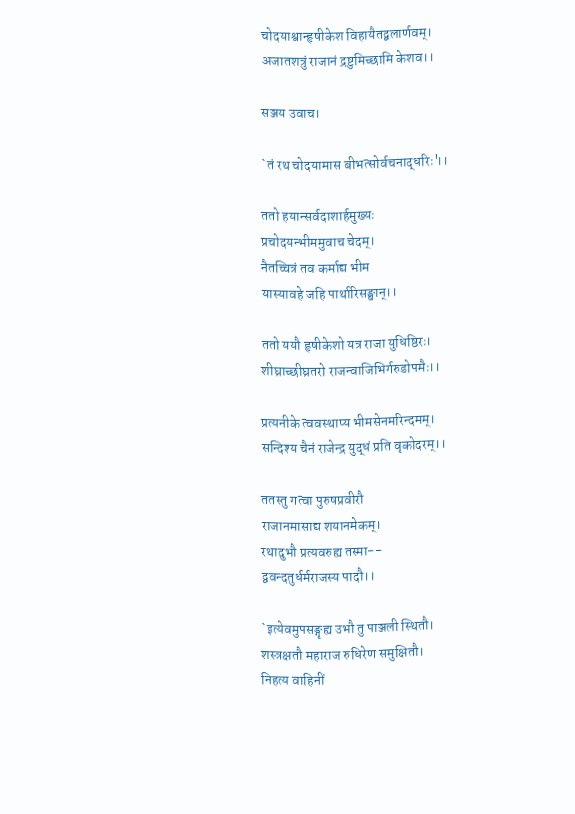चोदयाश्वान्हृषीकेश विहायैतद्बलार्णवम्।
अजातशत्रुं राजानं द्रष्टुमिच्छामि केशव।।

सञ्जय उवाच।

`तं रथ चोदयामास बीभत्सोर्वचनाद्धरिः'।।

ततो हयान्सर्वदाशार्हमुख्यः
प्रचोदयन्भीममुवाच चेदम्।
नैतच्चित्रं तव कर्माद्य भीम
यास्यावहे जहि पार्थारिसङ्घान्।।

ततो ययौ हृषीकेशो यत्र राजा युधिष्ठिरः।
शीघ्राच्छीघ्रतरो राजन्वाजिभिर्गरुडोपमैः।।

प्रत्यनीके त्ववस्थाप्य भीमसेनमरिन्दमम्।
सन्दिश्य चैनं राजेन्द्र युद्धं प्रति वृकोदरम्।।

ततस्तु गत्वा पुरुषप्रवीरौ
राजानमासाद्य शयानमेकम्।
रथादुभौ प्रत्यवरुह्य तस्मा--
द्ववन्दतुर्धर्मराजस्य पादौ।।

`इत्येवमुपसङ्गृह्य उभौ तु पाञ्जली स्थितौ।
शस्त्रक्षतौ महाराज रुधिरेण समुक्षितौ।
निहत्य वाहिनीं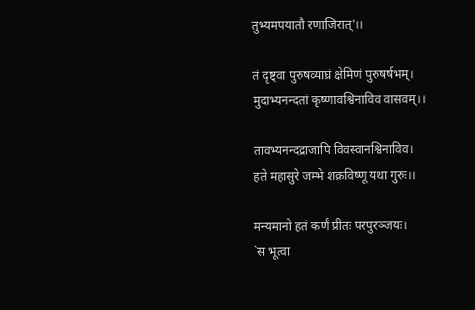तुभ्यमपयातौ रणाजिरात्'।।

तं दृष्ट्वा पुरुषव्याघ्रं क्षेमिणं पुरुषर्षभम्।
मुदाभ्यनन्दतां कृष्णावश्विनाविव वासवम्।।

तावभ्यनन्दद्राजापि विवस्वानश्विनाविव।
हते महासुरे जम्भे शक्रविष्णू यथा गुरुः।।

मन्यमानो हतं कर्णं प्रीतः परपुरञ्जयः।
`स भूत्वा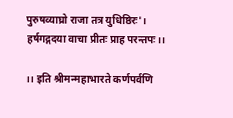पुरुषव्याघ्रो राजा तत्र युधिष्ठिरः'।
हर्षगद्गदया वाचा प्रीतः प्राह परन्तपः।।

।। इति श्रीमन्महाभारते कर्णपर्वणि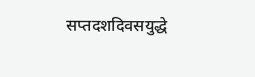सप्तदशदिवसयुद्धे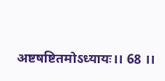अष्टषष्टितमोऽध्यायः।। 68 ।।